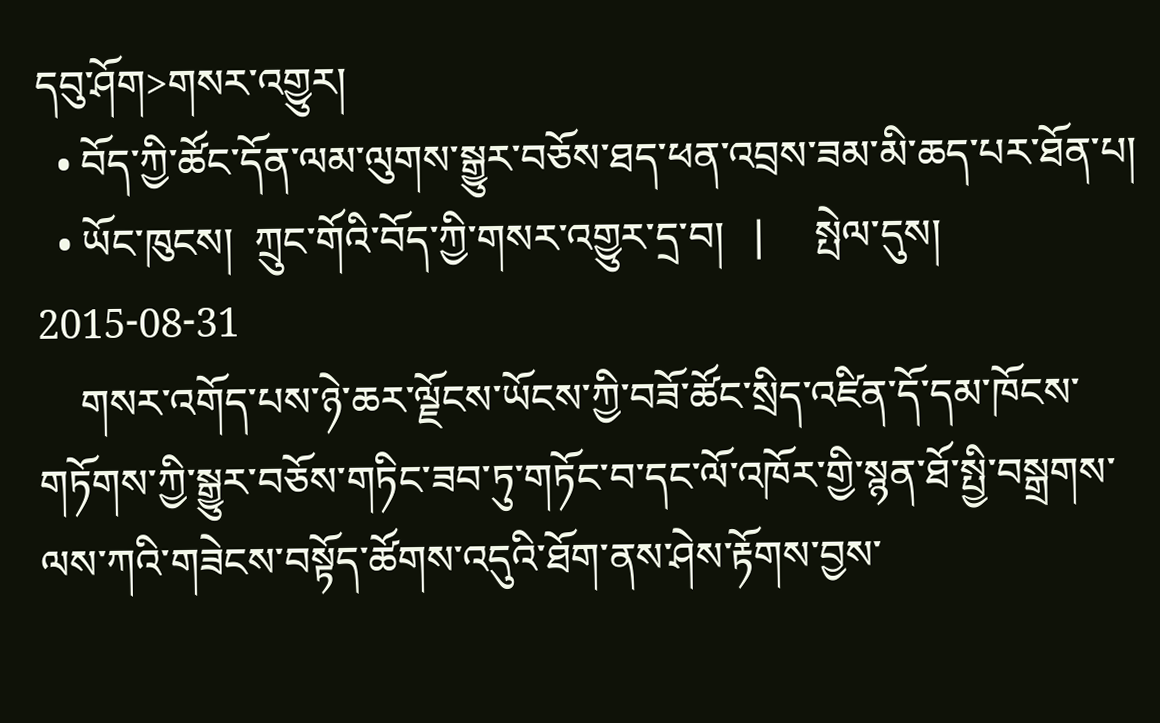དབུ་ཤོག>གསར་འགྱུར།
  • བོད་ཀྱི་ཚོང་དོན་ལམ་ལུགས་སྒྱུར་བཅོས་ཐད་ཕན་འབྲས་ཟམ་མི་ཆད་པར་ཐོན་པ།
  • ཡོང་ཁུངས།  ཀྲུང་གོའི་བོད་ཀྱི་གསར་འགྱུར་དྲ་བ།   |     སྤེལ་དུས།  2015-08-31
    གསར་འགོད་པས་ཉེ་ཆར་ལྗོངས་ཡོངས་ཀྱི་བཟོ་ཚོང་སྲིད་འཛིན་དོ་དམ་ཁོངས་གཏོགས་ཀྱི་སྒྱུར་བཅོས་གཏིང་ཟབ་ཏུ་གཏོང་བ་དང་ལོ་འཁོར་གྱི་སྙན་ཐོ་སྤྱི་བསྒྲགས་ལས་ཀའི་གཟེངས་བསྟོད་ཚོགས་འདུའི་ཐོག་ནས་ཤེས་རྟོགས་བྱས་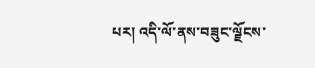པར། འདི་ལོ་ནས་བཟུང་ལྗོངས་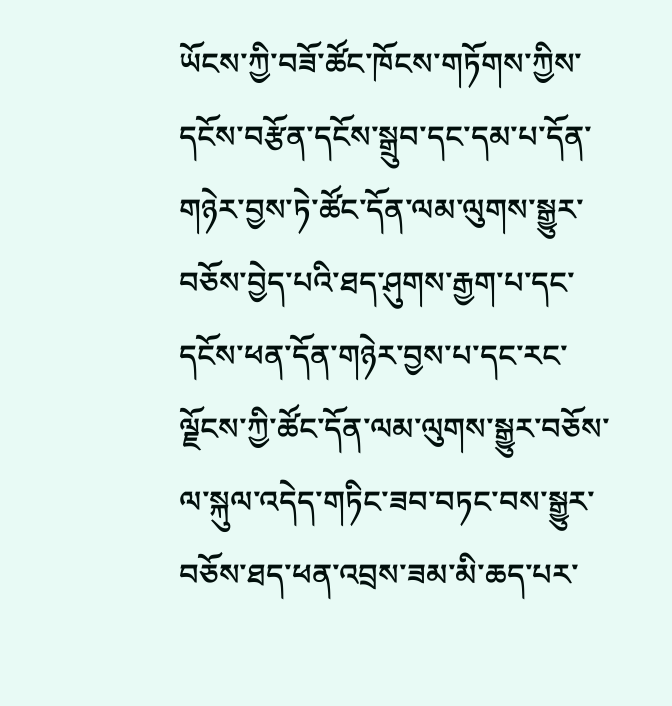ཡོངས་ཀྱི་བཟོ་ཚོང་ཁོངས་གཏོགས་ཀྱིས་དངོས་བརྩོན་དངོས་སྒྲུབ་དང་དམ་པ་དོན་གཉེར་བྱས་ཏེ་ཚོང་དོན་ལམ་ལུགས་སྒྱུར་བཅོས་བྱེད་པའི་ཐད་ཤུགས་རྒྱག་པ་དང་དངོས་ཕན་དོན་གཉེར་བྱས་པ་དང་རང་ལྗོངས་ཀྱི་ཚོང་དོན་ལམ་ལུགས་སྒྱུར་བཅོས་ལ་སྐུལ་འདེད་གཏིང་ཟབ་བཏང་བས་སྒྱུར་བཅོས་ཐད་ཕན་འབྲས་ཟམ་མི་ཆད་པར་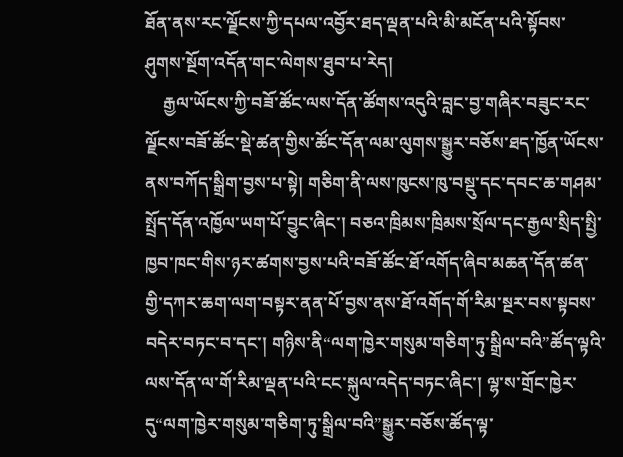ཐོན་ནས་རང་ལྗོངས་ཀྱི་དཔལ་འབྱོར་ཐད་ལྡན་པའི་མི་མངོན་པའི་སྟོབས་ཤུགས་སྔོག་འདོན་གང་ལེགས་ཐུབ་པ་རེད།
    རྒྱལ་ཡོངས་ཀྱི་བཟོ་ཚོང་ལས་དོན་ཚོགས་འདུའི་བླང་བྱ་གཞིར་བཟུང་རང་ལྗོངས་བཟོ་ཚོང་སྡེ་ཚན་གྱིས་ཚོང་དོན་ལམ་ལུགས་སྒྱུར་བཅོས་ཐད་ཁྱོན་ཡོངས་ནས་བཀོད་སྒྲིག་བྱས་པ་སྟེ། གཅིག་ནི་ལས་ཁུངས་ཁུ་བསྡུ་དང་དབང་ཆ་གཤམ་སྤྲོད་དོན་འཁྱོལ་ཡག་པོ་བྱུང་ཞིང་། བཅའ་ཁྲིམས་ཁྲིམས་སྲོལ་དང་རྒྱལ་སྲིད་སྤྱི་ཁྱབ་ཁང་གིས་ཉར་ཚགས་བྱས་པའི་བཟོ་ཚོང་ཐོ་འགོད་ཞིབ་མཆན་དོན་ཚན་གྱི་དཀར་ཆག་ལག་བསྟར་ནན་པོ་བྱས་ནས་ཐོ་འགོད་གོ་རིམ་སྔར་བས་སྟབས་བདེར་བཏང་བ་དང་། གཉིས་ནི“ལག་ཁྱེར་གསུམ་གཅིག་ཏུ་སྒྲིལ་བའི”ཚོད་ལྟའི་ལས་དོན་ལ་གོ་རིམ་ལྡན་པའི་ངང་སྐུལ་འདེད་བཏང་ཞིང་། ལྷ་ས་གྲོང་ཁྱེར་དུ“ལག་ཁྱེར་གསུམ་གཅིག་ཏུ་སྒྲིལ་བའི”སྒྱུར་བཅོས་ཚོད་ལྟ་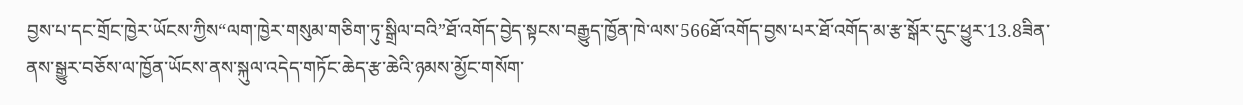བྱས་པ་དང་གྲོང་ཁྱེར་ཡོངས་ཀྱིས“ལག་ཁྱེར་གསུམ་གཅིག་ཏུ་སྒྲིལ་བའི”ཐོ་འགོད་བྱེད་སྟངས་བརྒྱུད་ཁྱོན་ཁེ་ལས་566ཐོ་འགོད་བྱས་པར་ཐོ་འགོད་མ་རྩ་སྒོར་དུང་ཕྱུར་13.8ཟིན་ནས་སྒྱུར་བཅོས་ལ་ཁྱོན་ཡོངས་ནས་སྐུལ་འདེད་གཏོང་ཆེད་རྩ་ཆེའི་ཉམས་མྱོང་གསོག་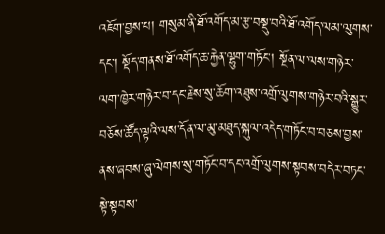འཇོག་བྱས་པ། གསུམ་ནི་ཐོ་འགོད་མ་རྩ་བསྡུ་བའི་ཐོ་འགོད་ལམ་ལུགས་དང་། སྡོད་གནས་ཐོ་འགོད་ཆ་རྐྱེན་ལྷུག་གཏོང་། སྔོན་ལ་ལས་གཉེར་ལག་ཁྱེར་གཉེར་བ་དང་རྗེས་སུ་ཆོག་འཐུས་འགྲོ་ལུགས་གཉེར་བའི་སྒྱུར་བཅོས་ཚོད་ལྟའི་ལས་དོན་ལ་མུ་མཐུད་སྐུལ་འདེད་གཏོང་བ་བཅས་བྱས་ནས་ཞབས་ཞུ་ལེགས་སུ་གཏོང་བ་དང་འགྲོ་ལུགས་སྟབས་བདེར་བཏང་སྟེ་སྟབས་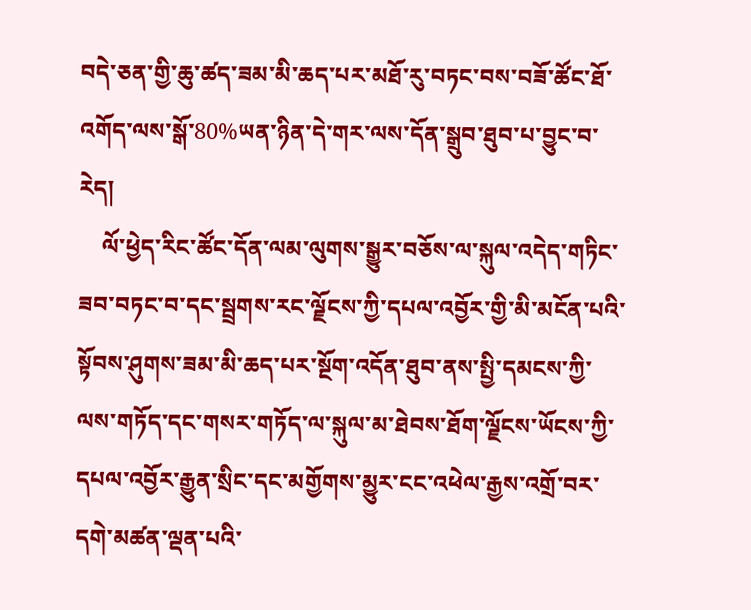བདེ་ཅན་གྱི་ཆུ་ཚད་ཟམ་མི་ཆད་པར་མཐོ་རུ་བཏང་བས་བཟོ་ཚོང་ཐོ་འགོད་ལས་སྒོ་80%ཡན་ཉིན་དེ་གར་ལས་དོན་སྒྲུབ་ཐུབ་པ་བྱུང་བ་རེད།
    ལོ་ཕྱེད་རིང་ཚོང་དོན་ལམ་ལུགས་སྒྱུར་བཅོས་ལ་སྐུལ་འདེད་གཏིང་ཟབ་བཏང་བ་དང་སྦྲགས་རང་ལྗོངས་ཀྱི་དཔལ་འབྱོར་གྱི་མི་མངོན་པའི་སྟོབས་ཤུགས་ཟམ་མི་ཆད་པར་སྔོག་འདོན་ཐུབ་ནས་སྤྱི་དམངས་ཀྱི་ལས་གཏོད་དང་གསར་གཏོད་ལ་སྐུལ་མ་ཐེབས་ཐོག་ལྗོངས་ཡོངས་ཀྱི་དཔལ་འབྱོར་རྒྱུན་སྲིང་དང་མགྱོགས་མྱུར་ངང་འཕེལ་རྒྱས་འགྲོ་བར་དགེ་མཚན་ལྡན་པའི་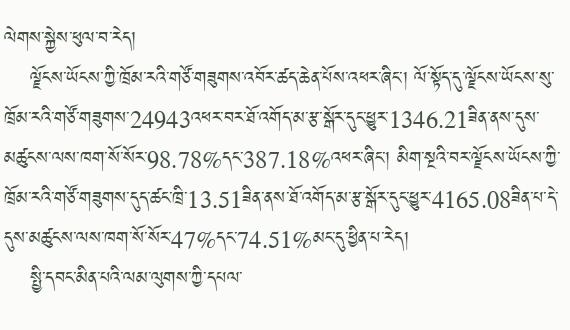ལེགས་སྐྱེས་ཕུལ་བ་རེད།
    ལྗོངས་ཡོངས་ཀྱི་ཁྲོམ་རའི་གཙོ་གཟུགས་འབོར་ཚད་ཆེན་པོས་འཕར་ཞིང་། ལོ་སྟོད་དུ་ལྗོངས་ཡོངས་སུ་ཁྲོམ་རའི་གཙོ་གཟུགས་24943འཕར་བར་ཐོ་འགོད་མ་རྩ་སྒོར་དུང་ཕྱུར་1346.21ཟིན་ནས་དུས་མཚུངས་ལས་ཁག་སོ་སོར་98.78%དང་387.18%འཕར་ཞིང་། མིག་སྔའི་བར་ལྗོངས་ཡོངས་ཀྱི་ཁྲོམ་རའི་གཙོ་གཟུགས་དུད་ཚང་ཁྲི་13.51ཟིན་ནས་ཐོ་འགོད་མ་རྩ་སྒོར་དུང་ཕྱུར་4165.08ཟིན་པ་དེ་དུས་མཚུངས་ལས་ཁག་སོ་སོར་47%དང་74.51%མང་དུ་ཕྱིན་པ་རེད།
    སྤྱི་དབང་མིན་པའི་ལམ་ལུགས་ཀྱི་དཔལ་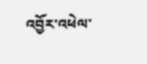འབྱོར་འཕེལ་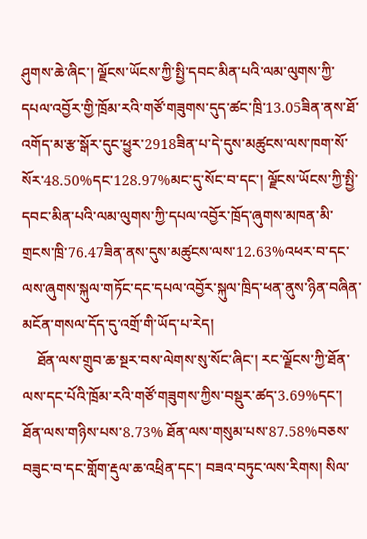ཤུགས་ཆེ་ཞིང་། ལྗོངས་ཡོངས་ཀྱི་སྤྱི་དབང་མིན་པའི་ལམ་ལུགས་ཀྱི་དཔལ་འབྱོར་གྱི་ཁྲོམ་རའི་གཙོ་གཟུགས་དུད་ཚང་ཁྲི་13.05ཟིན་ནས་ཐོ་འགོད་མ་རྩ་སྒོར་དུང་ཕྱུར་2918ཟིན་པ་དེ་དུས་མཚུངས་ལས་ཁག་སོ་སོར་48.50%དང་128.97%མང་དུ་སོང་བ་དང་། ལྗོངས་ཡོངས་ཀྱི་སྤྱི་དབང་མིན་པའི་ལམ་ལུགས་ཀྱི་དཔལ་འབྱོར་ཁྲོད་ཞུགས་མཁན་མི་གྲངས་ཁྲི་76.47ཟིན་ནས་དུས་མཚུངས་ལས་12.63%འཕར་བ་དང་ལས་ཞུགས་སྐུལ་གཏོང་དང་དཔལ་འབྱོར་སྐུལ་ཁྲིད་ཕན་ནུས་ཉིན་བཞིན་མངོན་གསལ་དོད་དུ་འགྲོ་གི་ཡོད་པ་རེད།
    ཐོན་ལས་གྲུབ་ཆ་སྔར་བས་ལེགས་སུ་སོང་ཞིང་། རང་ལྗོངས་ཀྱི་ཐོན་ལས་དང་པོའི་ཁྲོམ་རའི་གཙོ་གཟུགས་ཀྱིས་བསྡུར་ཚད་3.69%དང་། ཐོན་ལས་གཉིས་པས་8.73% ཐོན་ལས་གསུམ་པས་87.58%བཅས་བཟུང་བ་དང་གློག་རྡུལ་ཆ་འཕྲིན་དང་། བཟའ་བཏུང་ལས་རིགས། སིལ་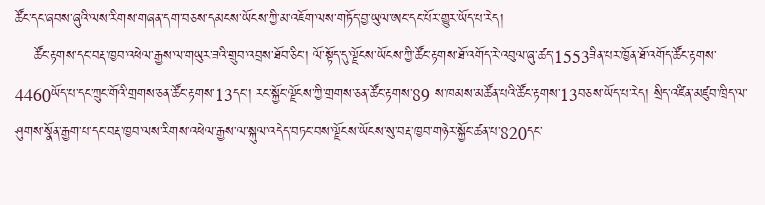ཚོང་དང་ཞབས་ཞུའི་ལས་རིགས་གཞན་དག་བཅས་དམངས་ཡོངས་ཀྱི་མ་འཇོག་ལས་གཏོད་བྱ་ཡུལ་ཨང་དང་པོར་གྱུར་ཡོད་པ་རེད།
    ཚོང་རྟགས་དང་བརྡ་ཁྱབ་འཕེལ་རྒྱས་ལ་གཡུར་ཟའི་གྲུབ་འབྲས་ཐོབ་ཅིང་། ལོ་སྟོད་དུ་ལྗོངས་ཡོངས་ཀྱི་ཚོང་རྟགས་ཐོ་འགོད་རེ་འབུལ་ཞུ་ཚད་1553ཟིན་པར་ཁྱོན་ཐོ་འགོད་ཚོང་རྟགས་4460ཡོད་པ་དང་ཀྲུང་གོའི་གྲགས་ཅན་ཚོང་རྟགས་13དང་། རང་སྐྱོང་ལྗོངས་ཀྱི་གྲགས་ཅན་ཚོང་རྟགས་89 ས་ཁམས་མཚོན་པའི་ཚོང་རྟགས་13བཅས་ཡོད་པ་རེད། སྲིད་འཛིན་མཛུབ་ཁྲིད་ལ་ཤུགས་སྣོན་རྒྱག་པ་དང་བརྡ་ཁྱབ་ལས་རིགས་འཕེལ་རྒྱས་ལ་སྐུལ་འདེད་བཏང་བས་ལྗོངས་ཡོངས་སུ་བརྡ་ཁྱབ་གཉེར་སྐྱོང་ཚན་པ་820དང་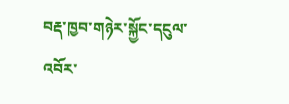བརྡ་ཁྱབ་གཉེར་སྐྱོང་དངུལ་འབོར་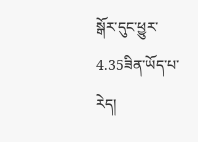སྒོར་དུང་ཕྱུར་4.35ཟིན་ཡོད་པ་རེད།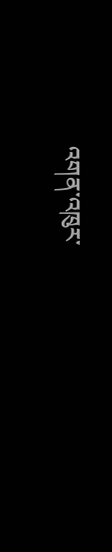འགན་འཁུར་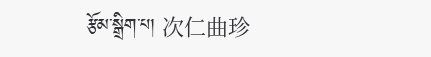རྩོམ་སྒྲིག་པ། 次仁曲珍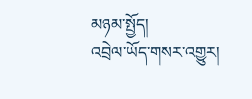མཉམ་སྤྱོད།
འབྲེལ་ཡོད་གསར་འགྱུར།